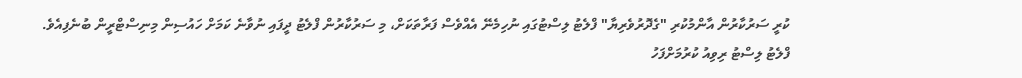ކުރީ ސަރުކާރުން އާންމުކުރި "ގެދޮރުވެރިޔާ" ފްލެޓު ލިސްޓުގައި ނުހިމެނޭ އެއްވެސް ފަރާތަކަށް، މި ސަރުކާރުން ފްލެޓު ދީފައި ނުވާނެ ކަމަށް ހައުސިން މިނިސްޓްރީން ބުނެފިއެވެ.
ފްލެޓު ލިސްޓު ރިވިއު ކުރުމަށްފަހު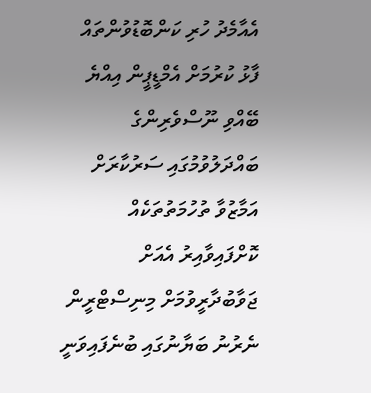އެއާމެދު ހުރި ކަންބޮޑުވުންތައް ފާޅު ކުރުމަށް އެމްޑީޕީން އިއްޔެ ބޭއްވި ނޫސްވެރިންގެ ބައްދަލުވުމުގައި ސަރުކާރަށް އަމާޒުވާ ތުހުމަތުތަކެއް ކޮށްފައިވާއިރު އެއަށް ޖަވާބުދާރީވުމަށް މިނިސްޓްރީން ނެރުނު ބަޔާނުގައި ބުނެފައިވަނީ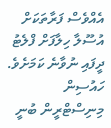އެއްވެސް ފަރާތަކަށް އުސޫލާ ހިލާފަށް ފްލެޓު ދީފައި ނުވާނެ ކަމަށެވެ.
ހައުސިން މިނިސްޓްރީން ބުނީ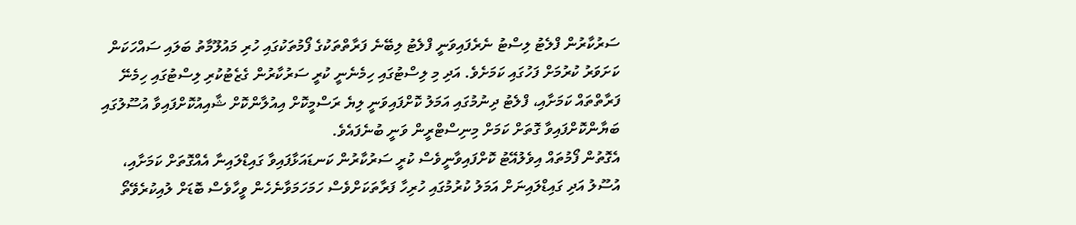ސަރުކާރުން ފްލެޓު ލިސްޓު ނެރެފައިވަނީ ފްލެޓު ލިބޭނެ ފަރާތްތަކުގެ ފޯމުތަކުގައި ހުރި މައުލޫމާތު ބަލައި ސައްހަކަން ކަށަވަރު ކުރުމަށް ފަހުގައި ކަމަށެވެ. އަދި މި ލިސްޓުގައި ހިމެނެނީ ކުރީ ސަރުކާރުން ގެޒެޓުކުރި ލިސްޓުގައި ހިމެނޭ ފަރާތްތައް ކަމަށާއި، ފްލެޓު ދިނުމުގައި އަމަލު ކޮށްފައިވަނީ ލިޔެ ރަސްމީކޮށް އިއުލާންކޮށް ޝާއިއުކޮށްފައިވާ އުސޫލުގައި ބަޔާންކޮށްފައިވާ ގޮތަށް ކަމަށް މިނިސްޓްރީން ވަނީ ބުނެފައެވެ.
އެގޮތުން ފޯމުތައް އިވެލުއޭޓު ކޮށްފައިވާނީވެސް ކުރީ ސަރުކާރުން ކަނޑައަޅާފައިވާ ގައިޑްލައިނާ އެއްގޮތަށް ކަމަށާއި، އުސޫލު އަދި ގައިޑްލައިނަށް އަމަލު ކުރުމުގައި ހުރިހާ ފަރާތަކަށްވެސް ހަމަހަމަވާނެހެން ވީހާވެސް ބޮޑަށް ލުއިކުރެވޭތޯ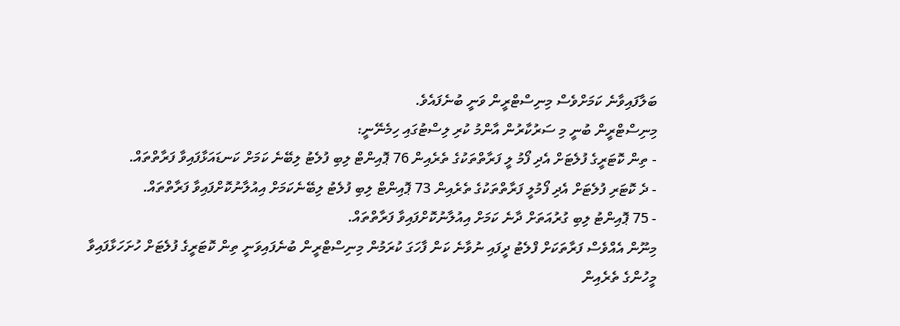ބަލާފައިވާނެ ކަމަށްވެސް މިނިސްޓްރީން ވަނީ ބުނެފައެވެ.
މިނިސްޓްރީން ބުނީ މި ސަރުކާރުން އާންމު ކުރި ލިސްޓުގައި ހިމެނޭނީ:
- ތިން ކޮޓަރީގެ ފުލެޓަށް އެދި ފޯމު ލީ ފަރާތްތަކުގެ ތެރެއިން 76 ޕޮއިންޓް ލިބި ފުލެޓު ލިބޭނެ ކަމަށް ކަނޑައަޅާފައިވާ ފަރާތްތައް.
- ދެ ކޮޓަރި ފުލެޓަށް އެދި ފޯމުލީ ފަރާތްތަކުގެ ތެރެއިން 73 ޕޮއިންޓް ލިބި ފުލެޓު ލިބޭނެކަމަށް އިއުލާނުކޮށްފައިވާ ފަރާތްތައް.
- 75 ޕޮއިންޓު ލިބި ގުރުއަތަށް ދާނެ ކަމަށް އިއުލާނުކޮށްފައިވާ ފަރާތްތައް.
މިނޫން އެއްވެސް ފަރާތަކަށް ފްލެޓު ދީފައި ނުވާނެ ކަން ފާހަގަ ކުރަމުން މިނިސްޓްރީން ބުނެފައިވަނީ ތިން ކޮޓަރީގެ ފުލެޓަށް ހުށަހަޅާފައިވާ މީހުންގެ ތެރެއިން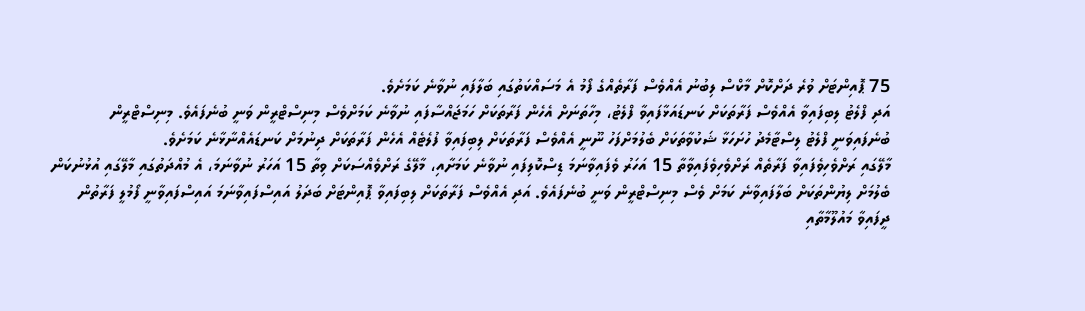75 ޕޮއިންޓަށް ވުރެ ދަށްކޮށް މާކްސް ލިބުނު އެއްވެސް ފަރާތެއްގެ ފޯމު އެ މަސައްކަތުގައި ބަލާފައި ނުވާނެ ކަމަށެވެ.
އަދި ފްލެޓު ލިބިފައިވާ އެއްވެސް ފަރާތަކަށް ކަނޑައަޅާފައިވާ ފްލެޓު، މިހާތަނަށް އެހެން ފަރާތަކަށް ހަމަޖައްސާފައި ނުވާނެ ކަމަށްވެސް މިނިސްޓްރީން ވަނީ ބުނެފައެވެ. މިނިސްޓްރީން ބުނެފައިވަނީ ފްލެޓު ލިސްޓާމެދު ހުށަހަޅާ ޝަކުވާތަކަށް ބެލުމަށްފަހު ނޫނީ އެއްވެސް ފަރާތަކަށް ލިބިފައިވާ ފުލެޓެއް އެހެން ފަރާތަކަށް ދިނުމަށް ކަނޑައެއްނާޅާނެ ކަމަށެވެ.
މާލޭގައި ރަށްވެހިވެފައިވާ ފަރާތެއް ރަށްވެހިވެފައިވާތާ 15 އަހަރު ވެފައިވާނަމަ ޑިސްކޮލިފައި ނުވާނެ ކަމަށާއި، މާލޭގެ ރަށްވެއްސަކަށް ވިތާ 15 އަހަރު ނުވާނަމަ، އެ މުއްދަތުގައި މާލޭގައި އުޅުނުކަން ބެލުމަށް ލިޔުންތަކަށް ބަލާފައިވާނެ ކަމަށް ވެސް މިނިސްޓްރީން ވަނީ ބުނެފައެވެ. އަދި އެއްވެސް ފަރާތަކަށް ލިބިފައިވާ ޕޮއިންޓަށް ބަދަލު އައިސްފައިވާނަމަ އައިސްފައިވާނީ ފޯމުލީ ފަރާތުން ދީފައިވާ މައުލޫމާތާއި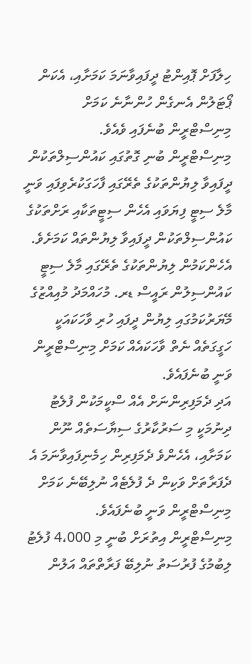ހިލާފަށް ޕޮއިންޓު ދީފައިވާނަމަ ކަމަށާއި، އެކަން ޕޯޓަލުން އެނގެން ހުންނާނެ ކަމަށް މިނިސްޓްރީން ބުނެފައި ވެއެވެ.
މިނިސްޓްރީން ބުނި ގޮތުގައި ކައުންސިލްތަކުން ދީފައިވާ ލިޔުންތަކުގެ ތެރޭގައި ފާހަގަކުރެވިފައި ވަނީ މާލެ ސިޓީ ފިޔަވައި އެހެން ސިޓީތަކާއި ރަށްތަކުގެ ކައުންސިލްތަކުން ދީފައިވާ ލިޔުންތައް ކަމަށެވެ. އެހެންކަމުން ލިޔުންތަކުގެ ތެރޭގައި މާލެ ސިޓީ ކައުންސިލުން ރައީސް ޑރ. މުހައްމަދު މުއިއްޒުގެ މޭޔަރުކަމުގައި ލިޔުން ދީފައި ހުރި ވާހަކައަކީ ހަގީގަތެއް ނެތް ވާހަކައެއް ކަމަށް މިނިސްޓްރީން ވަނީ ބުނެފައެވެ.
އަދި ދެމަފިރިންނަށް އެއް ސްކީމަކުން ފުލެޓު ދިނުމަކީ މި ސަރުކާރުގެ ސިޔާސަތެއް ނޫން ކަމަށާއި، އެހެންވެ ދެމަފިރިން ހިމެނިފައިވާނަމަ އެ ދެފަރާތަށް ވަކިން ދެ ފުލެޓެއް ނުލިބޭނެ ކަމަށް މިނިސްޓްރީން ވަނީ ބުނެފައެވެ.
މިނިސްޓްރީން އިތުރަށް ބުނީ މި 4،000 ފުލެޓު ލިބުމުގެ ފުރުސަތު ނުލިބޭ ފަރާތްތައް އަލުން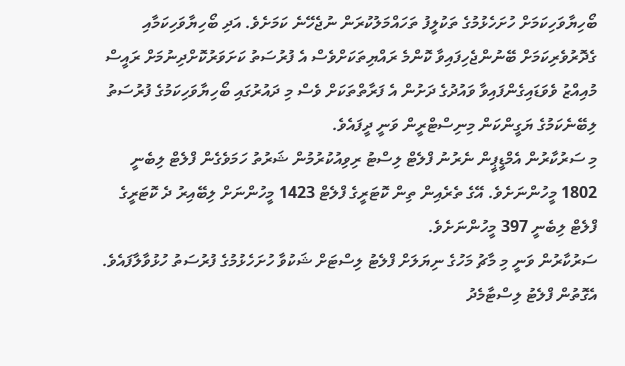ބޯހިޔާވަހިކަމަށް ހުށަހެޅުމުގެ ތަކުލީފު ތަހައްމަލުކުރަން ނުޖެހޭނެ ކަމަށެވެ. އަދި ބޯހިޔާވަހިކަމާއި ގެދޮރުވެރިކަމަށް ބޭނުންޖެހިފައިވާ ކޮންމެ ރައްޔިތަކަށްވެސް އެ ފުރުސަތު ކަށަވަރުކޮށްދިނުމަށް ރައީސް މުއިއްޒު ވެވަޑައިގެންފައިވާ ވައުދުގެ ދަށުން އެ ފަރާތްތަކަށް ވެސް މި ދައުރުގައި ބޯހިޔާވަހިކަމުގެ ފުރުސަތު ލިބޭނެކަމުގެ ޔަގީންކަން މިނިސްޓްރީން ވަނީ ދީފައެވެ.
މި ސަރުކާރުން އެމްޑީޕީން ނެރުނު ފްލެޓް ލިސްޓު ރިވިއުކުރުމުން ޝަރުތު ހަމަވެގެން ފްލެޓް ލިބެނީ 1802 މީހުންނަށެވެ. އޭގެ ތެރެއިން ތިން ކޮޓަރީގެ ފްލެޓް 1423 މީހުންނަށް ލިބޭއިރު ދެ ކޮޓަރީގެ ފްލެޓް ލިބެނީ 397 މީހުންނަށެވެ.
ސަރުކާރުން ވަނީ މި މާޗު މަހުގެ ނިޔަލަށް ފްލެޓު ލިސްޓަށް ޝަކުވާ ހުށަހެޅުމުގެ ފުރުސަތު ހުޅުވާލާފައެވެ. އެގޮތުން ފްލެޓު ލިސްޓާމެދު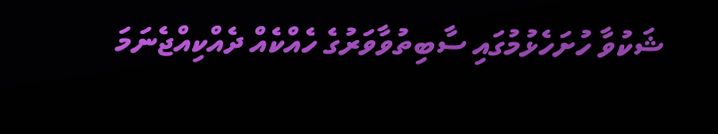ޝަކުވާ ހުށަހެޅުމުގައި ސާބިތުވާވަރުގެ ހެއްކެއް ދެއްކިއްޖެނަމަ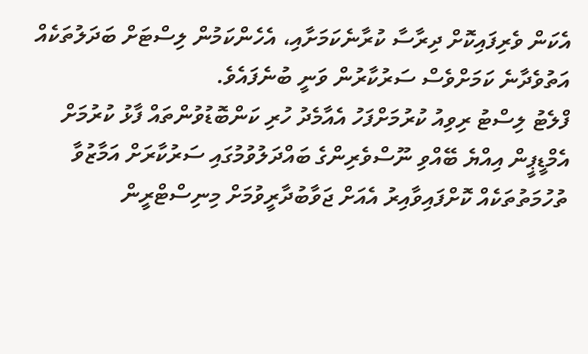އެކަން ވެރިފައިކޮށް ދިރާސާ ކުރާނެކަމަށާއި، އެހެންކަމުން ލިސްޓަށް ބަދަލުތަކެއް އަތުވެދާނެ ކަމަށްވެސް ސަރުކާރުން ވަނީ ބުނެފައެވެ.
ފްލެޓު ލިސްޓު ރިވިއު ކުރުމަށްފަހު އެއާމެދު ހުރި ކަންބޮޑުވުންތައް ފާޅު ކުރުމަށް އެމްޑީޕީން އިއްޔެ ބޭއްވި ނޫސްވެރިންގެ ބައްދަލުވުމުގައި ސަރުކާރަށް އަމާޒުވާ ތުހުމަތުތަކެއް ކޮށްފައިވާއިރު އެއަށް ޖަވާބުދާރީވުމަށް މިނިސްޓްރީން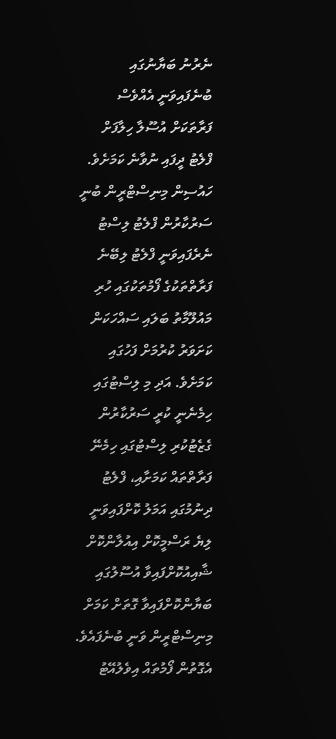ނެރުނު ބަޔާނުގައި ބުނެފައިވަނީ އެއްވެސް ފަރާތަކަށް އުސޫލާ ހިލާފަށް ފްލެޓު ދީފައި ނުވާނެ ކަމަށެވެ.
ހައުސިން މިނިސްޓްރީން ބުނީ ސަރުކާރުން ފްލެޓު ލިސްޓު ނެރެފައިވަނީ ފްލެޓު ލިބޭނެ ފަރާތްތަކުގެ ފޯމުތަކުގައި ހުރި މައުލޫމާތު ބަލައި ސައްހަކަން ކަށަވަރު ކުރުމަށް ފަހުގައި ކަމަށެވެ. އަދި މި ލިސްޓުގައި ހިމެނެނީ ކުރީ ސަރުކާރުން ގެޒެޓުކުރި ލިސްޓުގައި ހިމެނޭ ފަރާތްތައް ކަމަށާއި، ފްލެޓު ދިނުމުގައި އަމަލު ކޮށްފައިވަނީ ލިޔެ ރަސްމީކޮށް އިއުލާންކޮށް ޝާއިއުކޮށްފައިވާ އުސޫލުގައި ބަޔާންކޮށްފައިވާ ގޮތަށް ކަމަށް މިނިސްޓްރީން ވަނީ ބުނެފައެވެ.
އެގޮތުން ފޯމުތައް އިވެލުއޭޓު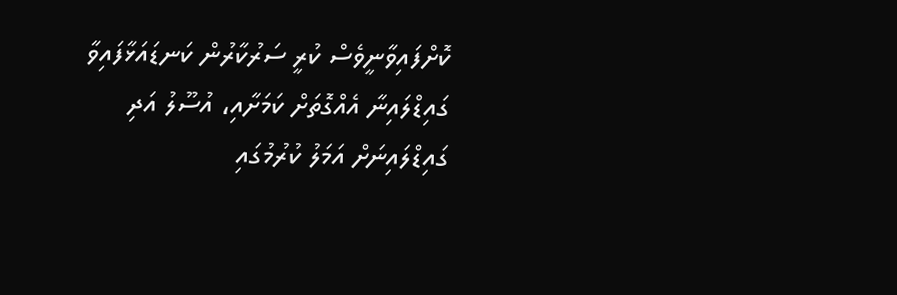ކޮށްފައިވާނީވެސް ކުރީ ސަރުކާރުން ކަނޑައަޅާފައިވާ ގައިޑްލައިނާ އެއްގޮތަށް ކަމަށާއި، އުސޫލު އަދި ގައިޑްލައިނަށް އަމަލު ކުރުމުގައި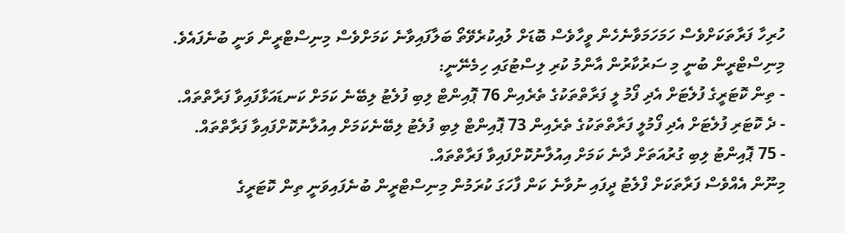ހުރިހާ ފަރާތަކަށްވެސް ހަމަހަމަވާނެހެން ވީހާވެސް ބޮޑަށް ލުއިކުރެވޭތޯ ބަލާފައިވާނެ ކަމަށްވެސް މިނިސްޓްރީން ވަނީ ބުނެފައެވެ.
މިނިސްޓްރީން ބުނީ މި ސަރުކާރުން އާންމު ކުރި ލިސްޓުގައި ހިމެނޭނީ:
- ތިން ކޮޓަރީގެ ފުލެޓަށް އެދި ފޯމު ލީ ފަރާތްތަކުގެ ތެރެއިން 76 ޕޮއިންޓް ލިބި ފުލެޓު ލިބޭނެ ކަމަށް ކަނޑައަޅާފައިވާ ފަރާތްތައް.
- ދެ ކޮޓަރި ފުލެޓަށް އެދި ފޯމުލީ ފަރާތްތަކުގެ ތެރެއިން 73 ޕޮއިންޓް ލިބި ފުލެޓު ލިބޭނެކަމަށް އިއުލާނުކޮށްފައިވާ ފަރާތްތައް.
- 75 ޕޮއިންޓު ލިބި ގުރުއަތަށް ދާނެ ކަމަށް އިއުލާނުކޮށްފައިވާ ފަރާތްތައް.
މިނޫން އެއްވެސް ފަރާތަކަށް ފްލެޓު ދީފައި ނުވާނެ ކަން ފާހަގަ ކުރަމުން މިނިސްޓްރީން ބުނެފައިވަނީ ތިން ކޮޓަރީގެ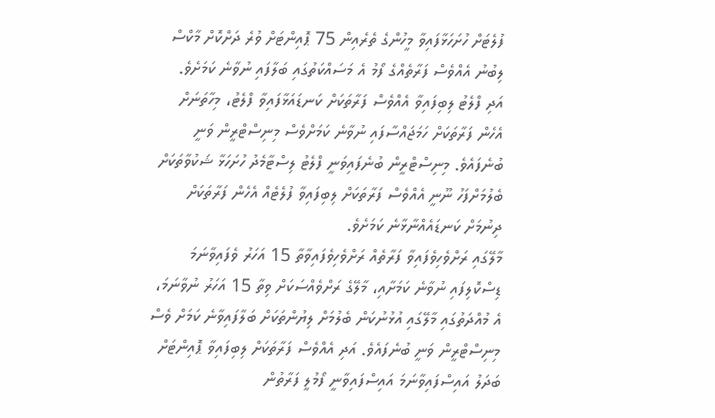ފުލެޓަށް ހުށަހަޅާފައިވާ މީހުންގެ ތެރެއިން 75 ޕޮއިންޓަށް ވުރެ ދަށްކޮށް މާކްސް ލިބުނު އެއްވެސް ފަރާތެއްގެ ފޯމު އެ މަސައްކަތުގައި ބަލާފައި ނުވާނެ ކަމަށެވެ.
އަދި ފްލެޓު ލިބިފައިވާ އެއްވެސް ފަރާތަކަށް ކަނޑައަޅާފައިވާ ފްލެޓު، މިހާތަނަށް އެހެން ފަރާތަކަށް ހަމަޖައްސާފައި ނުވާނެ ކަމަށްވެސް މިނިސްޓްރީން ވަނީ ބުނެފައެވެ. މިނިސްޓްރީން ބުނެފައިވަނީ ފްލެޓު ލިސްޓާމެދު ހުށަހަޅާ ޝަކުވާތަކަށް ބެލުމަށްފަހު ނޫނީ އެއްވެސް ފަރާތަކަށް ލިބިފައިވާ ފުލެޓެއް އެހެން ފަރާތަކަށް ދިނުމަށް ކަނޑައެއްނާޅާނެ ކަމަށެވެ.
މާލޭގައި ރަށްވެހިވެފައިވާ ފަރާތެއް ރަށްވެހިވެފައިވާތާ 15 އަހަރު ވެފައިވާނަމަ ޑިސްކޮލިފައި ނުވާނެ ކަމަށާއި، މާލޭގެ ރަށްވެއްސަކަށް ވިތާ 15 އަހަރު ނުވާނަމަ، އެ މުއްދަތުގައި މާލޭގައި އުޅުނުކަން ބެލުމަށް ލިޔުންތަކަށް ބަލާފައިވާނެ ކަމަށް ވެސް މިނިސްޓްރީން ވަނީ ބުނެފައެވެ. އަދި އެއްވެސް ފަރާތަކަށް ލިބިފައިވާ ޕޮއިންޓަށް ބަދަލު އައިސްފައިވާނަމަ އައިސްފައިވާނީ ފޯމުލީ ފަރާތުން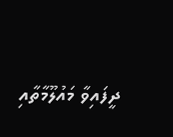ދީފައިވާ މައުލޫމާތާއި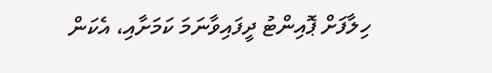ހިލާފަށް ޕޮއިންޓު ދީފައިވާނަމަ ކަމަށާއި، އެކަން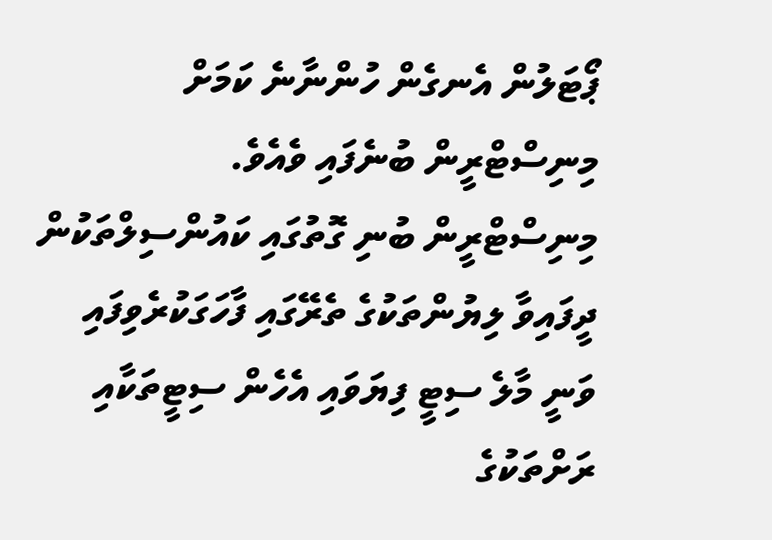ޕޯޓަލުން އެނގެން ހުންނާނެ ކަމަށް މިނިސްޓްރީން ބުނެފައި ވެއެވެ.
މިނިސްޓްރީން ބުނި ގޮތުގައި ކައުންސިލްތަކުން ދީފައިވާ ލިޔުންތަކުގެ ތެރޭގައި ފާހަގަކުރެވިފައި ވަނީ މާލެ ސިޓީ ފިޔަވައި އެހެން ސިޓީތަކާއި ރަށްތަކުގެ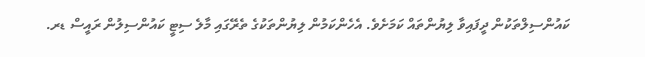ކައުންސިލްތަކުން ދީފައިވާ ލިޔުންތައް ކަމަށެވެ. އެހެންކަމުން ލިޔުންތަކުގެ ތެރޭގައި މާލެ ސިޓީ ކައުންސިލުން ރައީސް ޑރ.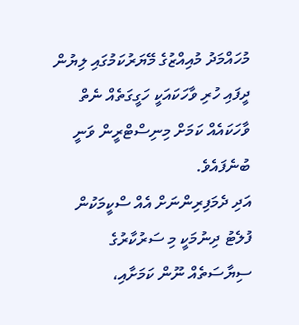މުހައްމަދު މުއިއްޒުގެ މޭޔަރުކަމުގައި ލިޔުން ދީފައި ހުރި ވާހަކައަކީ ހަގީގަތެއް ނެތް ވާހަކައެއް ކަމަށް މިނިސްޓްރީން ވަނީ ބުނެފައެވެ.
އަދި ދެމަފިރިންނަށް އެއް ސްކީމަކުން ފުލެޓު ދިނުމަކީ މި ސަރުކާރުގެ ސިޔާސަތެއް ނޫން ކަމަށާއި،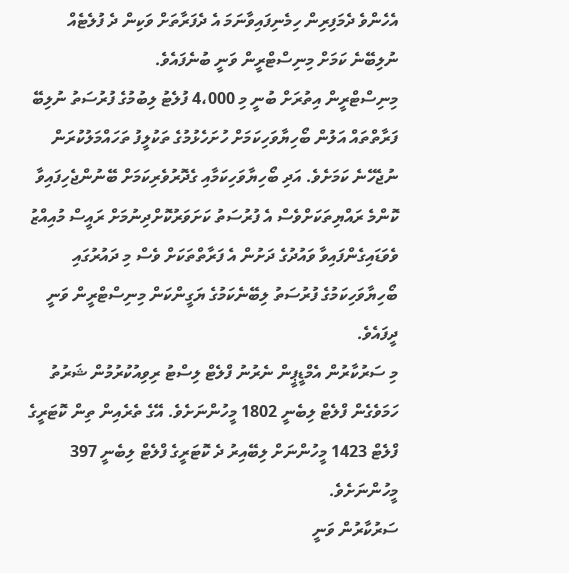އެހެންވެ ދެމަފިރިން ހިމެނިފައިވާނަމަ އެ ދެފަރާތަށް ވަކިން ދެ ފުލެޓެއް ނުލިބޭނެ ކަމަށް މިނިސްޓްރީން ވަނީ ބުނެފައެވެ.
މިނިސްޓްރީން އިތުރަށް ބުނީ މި 4،000 ފުލެޓު ލިބުމުގެ ފުރުސަތު ނުލިބޭ ފަރާތްތައް އަލުން ބޯހިޔާވަހިކަމަށް ހުށަހެޅުމުގެ ތަކުލީފު ތަހައްމަލުކުރަން ނުޖެހޭނެ ކަމަށެވެ. އަދި ބޯހިޔާވަހިކަމާއި ގެދޮރުވެރިކަމަށް ބޭނުންޖެހިފައިވާ ކޮންމެ ރައްޔިތަކަށްވެސް އެ ފުރުސަތު ކަށަވަރުކޮށްދިނުމަށް ރައީސް މުއިއްޒު ވެވަޑައިގެންފައިވާ ވައުދުގެ ދަށުން އެ ފަރާތްތަކަށް ވެސް މި ދައުރުގައި ބޯހިޔާވަހިކަމުގެ ފުރުސަތު ލިބޭނެކަމުގެ ޔަގީންކަން މިނިސްޓްރީން ވަނީ ދީފައެވެ.
މި ސަރުކާރުން އެމްޑީޕީން ނެރުނު ފްލެޓް ލިސްޓު ރިވިއުކުރުމުން ޝަރުތު ހަމަވެގެން ފްލެޓް ލިބެނީ 1802 މީހުންނަށެވެ. އޭގެ ތެރެއިން ތިން ކޮޓަރީގެ ފްލެޓް 1423 މީހުންނަށް ލިބޭއިރު ދެ ކޮޓަރީގެ ފްލެޓް ލިބެނީ 397 މީހުންނަށެވެ.
ސަރުކާރުން ވަނީ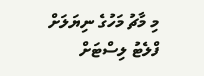މި މާޗު މަހުގެ ނިޔަލަށް ފްލެޓު ލިސްޓަށް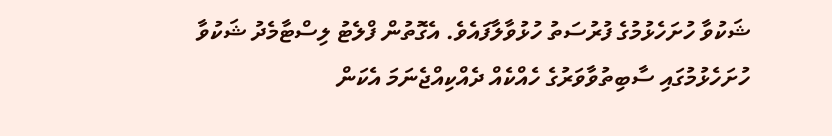ޝަކުވާ ހުށަހެޅުމުގެ ފުރުސަތު ހުޅުވާލާފައެވެ. އެގޮތުން ފްލެޓު ލިސްޓާމެދު ޝަކުވާ ހުށަހެޅުމުގައި ސާބިތުވާވަރުގެ ހެއްކެއް ދެއްކިއްޖެނަމަ އެކަން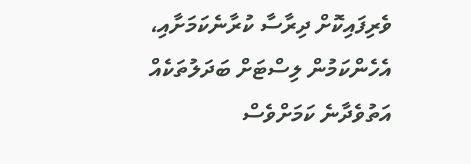ވެރިފައިކޮށް ދިރާސާ ކުރާނެކަމަށާއި، އެހެންކަމުން ލިސްޓަށް ބަދަލުތަކެއް އަތުވެދާނެ ކަމަށްވެސް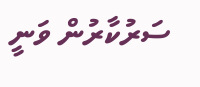ސަރުކާރުން ވަނީ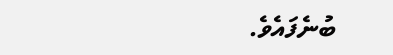ބުނެފައެވެ.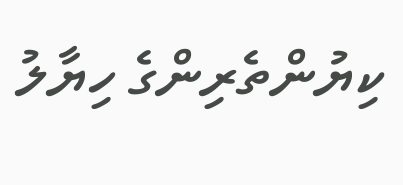ކިޔުންތެރިންގެ ހިޔާލު